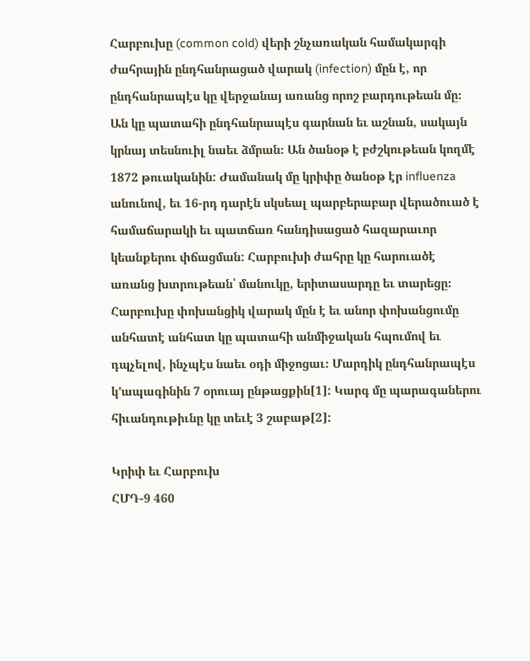Հարբուխը (common cold) վերի շնչառական համակարգի ժահրային ընդհանրացած վարակ (infection) մըն է, որ ընդհանրապէս կը վերջանայ առանց որոշ բարդութեան մը։ Ան կը պատահի ընդհանրապէս գարնան եւ աշնան, սակայն կրնայ տեսնուիլ նաեւ ձմրան։ Ան ծանօթ է բժշկութեան կողմէ 1872 թուականին: Ժամանակ մը կրիփը ծանօթ էր influenza անունով, եւ 16-րդ դարէն սկսեալ պարբերաբար վերածուած է համաճարակի եւ պատճառ հանդիսացած հազարաւոր կեանքերու փճացման: Հարբուխի ժահրը կը հարուածէ առանց խտրութեան՝ մանուկը, երիտասարդը եւ տարեցը։ Հարբուխը փոխանցիկ վարակ մըն է եւ անոր փոխանցումը անհատէ անհատ կը պատահի անմիջական հպումով եւ դպչելով, ինչպէս նաեւ օդի միջոցաւ։ Մարդիկ ընդհանրապէս կ'ապագինին 7 օրուայ ընթացքին[1]: Կարգ մը պարագաներու հիւանդութիւնը կը տեւէ 3 շաբաթ[2]:

Կրիփ եւ Հարբուխ
ՀՄԴ-9 460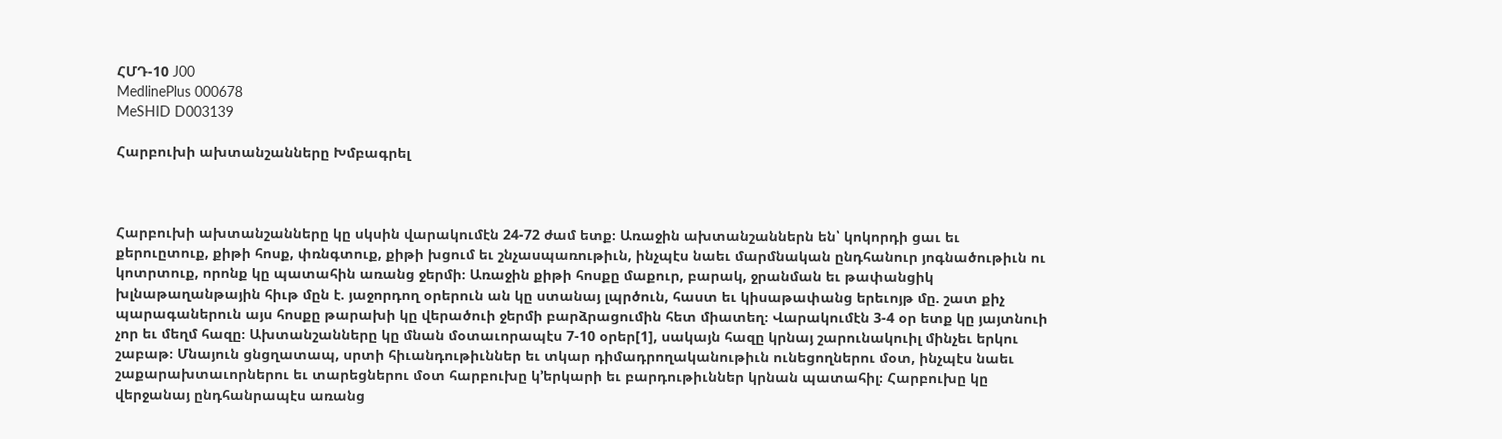ՀՄԴ-10 J00
MedlinePlus 000678
MeSHID D003139

Հարբուխի ախտանշանները Խմբագրել



Հարբուխի ախտանշանները կը սկսին վարակումէն 24-72 ժամ ետք։ Առաջին ախտանշաններն են՝ կոկորդի ցաւ եւ քերուըտուք, քիթի հոսք, փռնգտուք, քիթի խցում եւ շնչասպառութիւն, ինչպէս նաեւ մարմնական ընդհանուր յոգնածութիւն ու կոտրտուք, որոնք կը պատահին առանց ջերմի։ Առաջին քիթի հոսքը մաքուր, բարակ, ջրանման եւ թափանցիկ խլնաթաղանթային հիւթ մըն է. յաջորդող օրերուն ան կը ստանայ լպրծուն, հաստ եւ կիսաթափանց երեւոյթ մը. շատ քիչ պարագաներուն այս հոսքը թարախի կը վերածուի ջերմի բարձրացումին հետ միատեղ։ Վարակումէն 3-4 օր ետք կը յայտնուի չոր եւ մեղմ հազը։ Ախտանշանները կը մնան մօտաւորապէս 7-10 օրեր[1], սակայն հազը կրնայ շարունակուիլ մինչեւ երկու շաբաթ։ Մնայուն ցնցղատապ, սրտի հիւանդութիւններ եւ տկար դիմադրողականութիւն ունեցողներու մօտ, ինչպէս նաեւ շաքարախտաւորներու եւ տարեցներու մօտ հարբուխը կ՚երկարի եւ բարդութիւններ կրնան պատահիլ։ Հարբուխը կը վերջանայ ընդհանրապէս առանց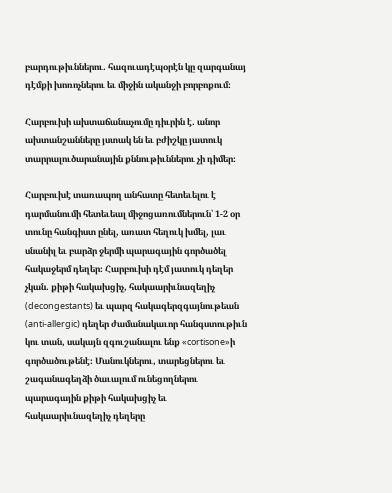բարդութիւններու. հազուադէպօրէն կը զարգանայ դէմքի խոռոչներու եւ միջին ականջի բորբոքում։

Հարբուխի ախտաճանաչումը դիւրին է. անոր ախտանշանները յստակ են եւ բժիշկը յատուկ տարրալուծարանային քննութիւններու չի դիմեր։

Հարբուխէ տառապող անհատը հետեւելու է դարմանումի հետեւեալ միջոցառումներուն՝ 1-2 օր տունը հանգիստ ընել, առատ հեղուկ խմել, լաւ սնանիլ եւ բարձր ջերմի պարագային գործածել հակաջերմ դեղեր։ Հարբուխի դէմ յատուկ դեղեր չկան. քիթի հակախցիչ, հակաարիւնազեղիչ (decongestants) եւ պարզ հակագերզգայնութեան (anti-allergic) դեղեր ժամանակաւոր հանգստութիւն կու տան, սակայն զգուշանալու ենք «cortisone»ի գործածութենէ։ Մանուկներու, տարեցներու եւ շագանագեղձի ծաւալում ունեցողներու պարագային քիթի հակախցիչ եւ հակաարիւնազեղիչ դեղերը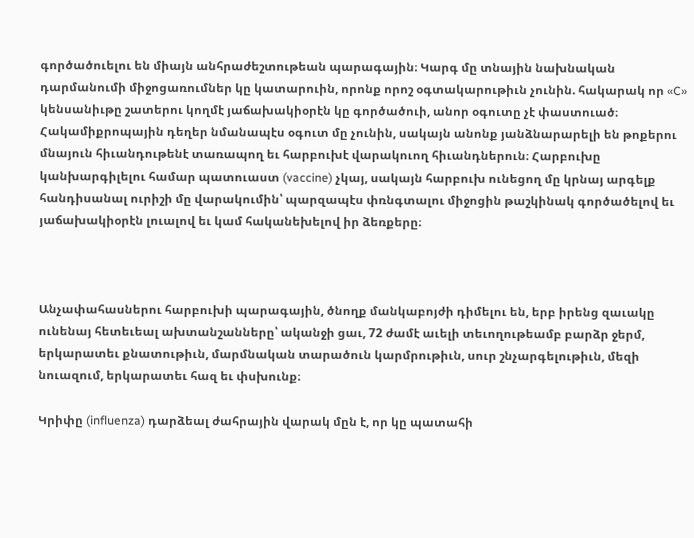գործածուելու են միայն անհրաժեշտութեան պարագային։ Կարգ մը տնային նախնական դարմանումի միջոցառումներ կը կատարուին, որոնք որոշ օգտակարութիւն չունին. հակարակ որ «C» կենսանիւթը շատերու կողմէ յաճախակիօրէն կը գործածուի, անոր օգուտը չէ փաստուած։ Հակամիքրոպային դեղեր նմանապէս օգուտ մը չունին, սակայն անոնք յանձնարարելի են թոքերու մնայուն հիւանդութենէ տառապող եւ հարբուխէ վարակուող հիւանդներուն։ Հարբուխը կանխարգիլելու համար պատուաստ (vaccine) չկայ, սակայն հարբուխ ունեցող մը կրնայ արգելք հանդիսանալ ուրիշի մը վարակումին՝ պարզապէս փռնգտալու միջոցին թաշկինակ գործածելով եւ յաճախակիօրէն լուալով եւ կամ հականեխելով իր ձեռքերը։



Անչափահասներու հարբուխի պարագային, ծնողք մանկաբոյժի դիմելու են, երբ իրենց զաւակը ունենայ հետեւեալ ախտանշանները՝ ականջի ցաւ, 72 ժամէ աւելի տեւողութեամբ բարձր ջերմ, երկարատեւ քնատութիւն, մարմնական տարածուն կարմրութիւն, սուր շնչարգելութիւն, մեզի նուազում, երկարատեւ հազ եւ փսխունք։

Կրիփը (influenza) դարձեալ ժահրային վարակ մըն է, որ կը պատահի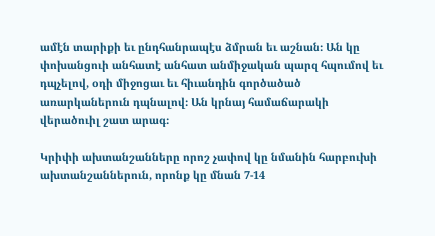ամէն տարիքի եւ ընդհանրապէս ձմրան եւ աշնան։ Ան կը փոխանցուի անհատէ անհատ անմիջական պարզ հպումով եւ դպչելով, օդի միջոցաւ եւ հիւանդին գործածած առարկաներուն դպնալով։ Ան կրնայ համաճարակի վերածուիլ շատ արագ։

Կրիփի ախտանշանները որոշ չափով կը նմանին հարբուխի ախտանշաններուն, որոնք կը մնան 7-14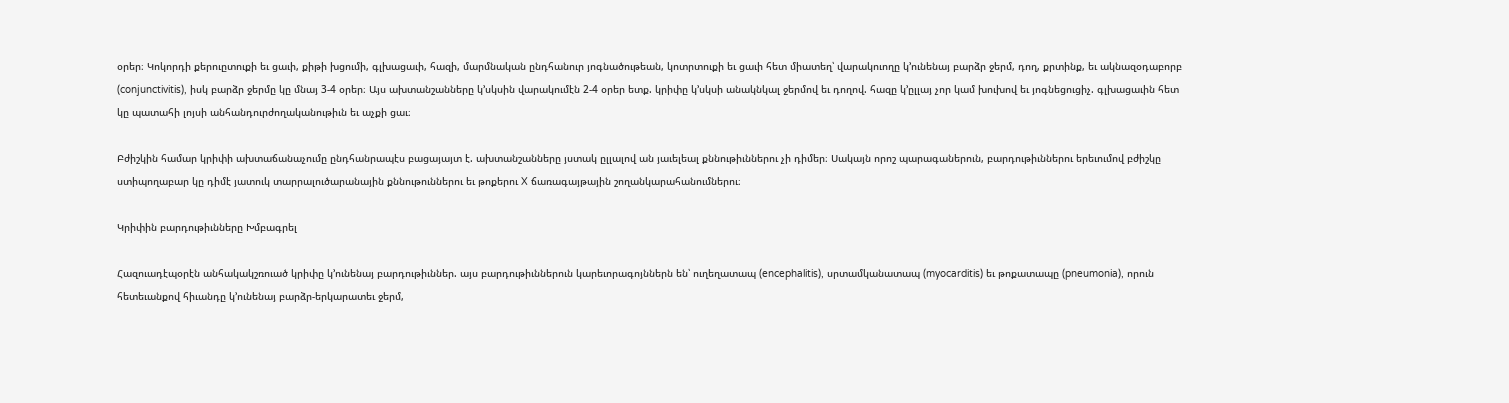օրեր։ Կոկորդի քերուըտուքի եւ ցաւի, քիթի խցումի, գլխացաւի, հազի, մարմնական ընդհանուր յոգնածութեան, կոտրտուքի եւ ցաւի հետ միատեղ՝ վարակուողը կ՚ունենայ բարձր ջերմ, դող, քրտինք, եւ ակնազօդաբորբ (conjunctivitis), իսկ բարձր ջերմը կը մնայ 3-4 օրեր։ Այս ախտանշանները կ՚սկսին վարակումէն 2-4 օրեր ետք. կրիփը կ՚սկսի անակնկալ ջերմով եւ դողով. հազը կ՚ըլլայ չոր կամ խուխով եւ յոգնեցուցիչ. գլխացաւին հետ կը պատահի լոյսի անհանդուրժողականութիւն եւ աչքի ցաւ։

Բժիշկին համար կրիփի ախտաճանաչումը ընդհանրապէս բացայայտ է. ախտանշանները յստակ ըլլալով ան յաւելեալ քննութիւններու չի դիմեր։ Սակայն որոշ պարագաներուն, բարդութիւններու երեւումով բժիշկը ստիպողաբար կը դիմէ յատուկ տարրալուծարանային քննութուններու եւ թոքերու X ճառագայթային շողանկարահանումներու։

Կրիփին բարդութիւնները Խմբագրել

Հազուադէպօրէն անհակակշռուած կրիփը կ՚ունենայ բարդութիւններ. այս բարդութիւններուն կարեւորագոյններն են՝ ուղեղատապ (encephalitis), սրտամկանատապ (myocarditis) եւ թոքատապը (pneumonia), որուն հետեւանքով հիւանդը կ՚ունենայ բարձր-երկարատեւ ջերմ,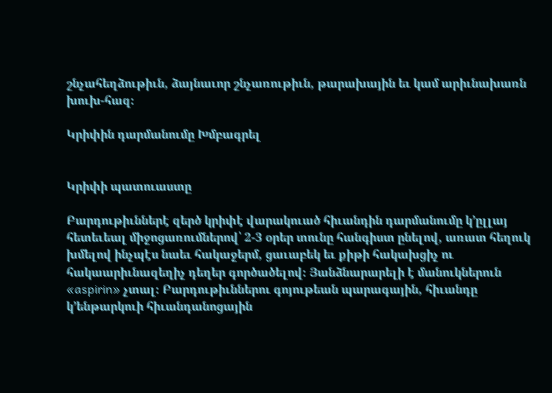շնչահեղձութիւն, ձայնաւոր շնչառութիւն, թարախային եւ կամ արիւնախառն խուխ-հազ։

Կրիփին դարմանումը Խմբագրել


Կրիփի պատուաստը

Բարդութիւններէ զերծ կրիփէ վարակուած հիւանդին դարմանումը կ՚ըլլայ հետեւեալ միջոցառումներով՝ 2-3 օրեր տունը հանգիստ ընելով, առատ հեղուկ խմելով ինչպէս նաեւ հակաջերմ, ցաւաբեկ եւ քիթի հակախցիչ ու հակաարիւնազեղիչ դեղեր գործածելով։ Յանձնարարելի է մանուկներուն «aspirin» չտալ։ Բարդութիւններու գոյութեան պարագային, հիւանդը կ՚ենթարկուի հիւանդանոցային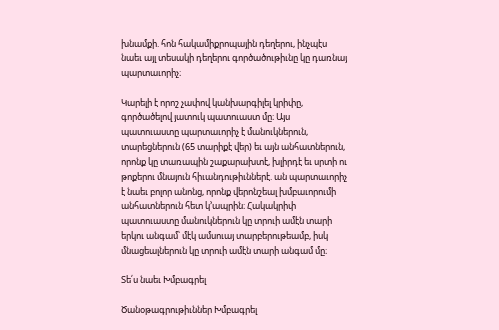խնամքի. հոն հակամիքրոպային դեղերու, ինչպէս նաեւ այլ տեսակի դեղերու գործածութիւնը կը դառնայ պարտաւորիչ։

Կարելի է որոշ չափով կանխարգիլել կրիփը, գործածելով յատուկ պատուաստ մը։ Այս պատուաստը պարտաւորիչ է մանուկներուն, տարեցներուն (65 տարիքէ վեր) եւ այն անհատներուն, որոնք կը տառապին շաքարախտէ, խլիրդէ եւ սրտի ու թոքերու մնայուն հիւանդութիւններէ. ան պարտաւորիչ է նաեւ բոլոր անոնց, որոնք վերոնշեալ խմբաւորումի անհատներուն հետ կ՚ապրին։ Հակակրիփ պատուաստը մանուկներուն կը տրուի ամէն տարի երկու անգամ՝ մէկ ամսուայ տարբերութեամբ, իսկ մնացեալներուն կը տրուի ամէն տարի անգամ մը։

Տե՛ս նաեւ Խմբագրել

Ծանօթագրութիւններ Խմբագրել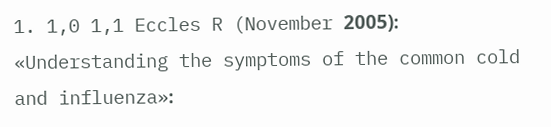1. 1,0 1,1 Eccles R (November 2005)։ «Understanding the symptoms of the common cold and influenza»։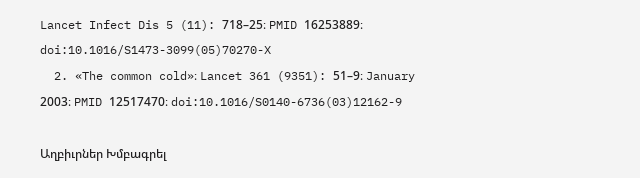Lancet Infect Dis 5 (11): 718–25։ PMID 16253889։ doi:10.1016/S1473-3099(05)70270-X
  2. «The common cold»։ Lancet 361 (9351): 51–9։ January 2003։ PMID 12517470։ doi:10.1016/S0140-6736(03)12162-9

Աղբիւրներ Խմբագրել